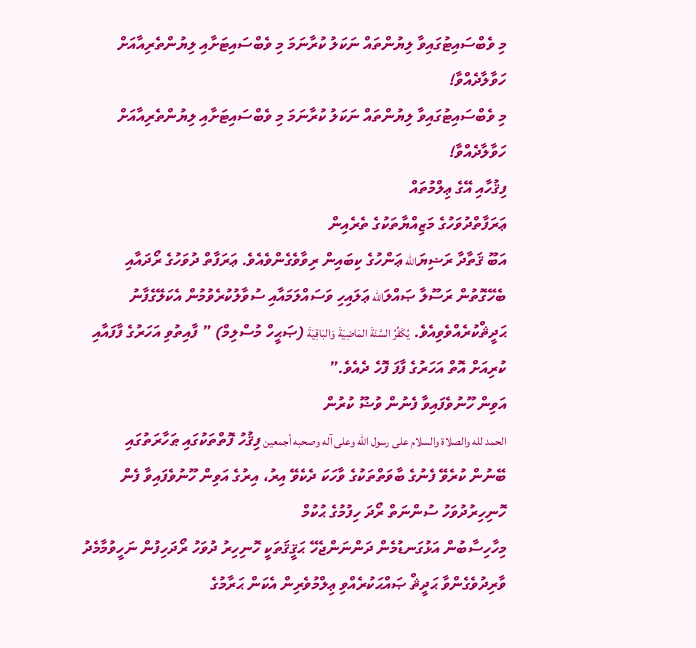މި ވެބްސައިޓުގައިވާ ލިޔުންތައް ނަކަލު ކުރާނަމަ މި ވެބްސައިޓަށާއި ލިޔުންތެރިއާއަށް ހަވާލާދެއްވާ!
މި ވެބްސައިޓުގައިވާ ލިޔުންތައް ނަކަލު ކުރާނަމަ މި ވެބްސައިޓަށާއި ލިޔުންތެރިއާއަށް ހަވާލާދެއްވާ!
ފިޤުހާއި އޭގެ ޢިލްމުތައް
ޢަރަފާތްދުވަހުގެ މަޒިއްޔާތަކުގެ ތެރެއިން
އަބޫ ޤަތާދާ ރަޟިޔަالله ޢަންހުގެ ކިބައިން ރިވާވެގެންވެއެވެ. ޢަރަފާތް ދުވަހުގެ ރޯދައާއި ބެހޭގޮތުން ރަސޫލާ ޞައްލަالله ޢަލައިހި ވަސައްލަމައާއި ސުވާލުކުރެވުމުން އެކަލޭގެފާނު ޙަދީޘްކުރެއްވެވިއެވެ. يُكَفِّرُ السَّنَةَ المَاضِيَةَ وَالبَاقِيَةَ (ޞަޙީހް މުސްލިމް) ” ފާއިތުވި އަހަރުގެ ފާފައާއި ކުރިއަށް އޮތް އަހަރުގެ ފާފަ ފޮހެ ދެއެވެ.”
އަވިން ހޫނުވެފައިވާ ފެނުން ވުޟޫ ކުރުން
الحمد لله والصلاة والسلام على رسول الله وعلى آله وصحبه أجمعين ފިޤުހު ފޮތްތަކުގައި ޠަހާރަތުގައި ބޭނުން ކުރެވޭ ފެނުގެ ބާވަތްތަކުގެ ވާހަކަ ދެކެވޭ އިރު، އިރުގެ އަވިން ހޫނުވެފައިވާ ފެން
ހޮނިހިރުދުވަހު ސުންނަތް ރޯދަ ހިފުމުގެ ޙުކުމް
މިހާހިސާބުން އަޅުގަނޑުމެން ދަންނަންޖެހޭ ޙަޤީޤަތަކީ ހޮނިހިރު ދުވަހު ރޯދަހިފުން ނަހީވުމާމެދު ވާރިދުވެގެންވާ ޙަދީޘް ޞައްޙަކުރެއްވި ޢިލްމުވެރިން އެކަން ޙަރާމުގެ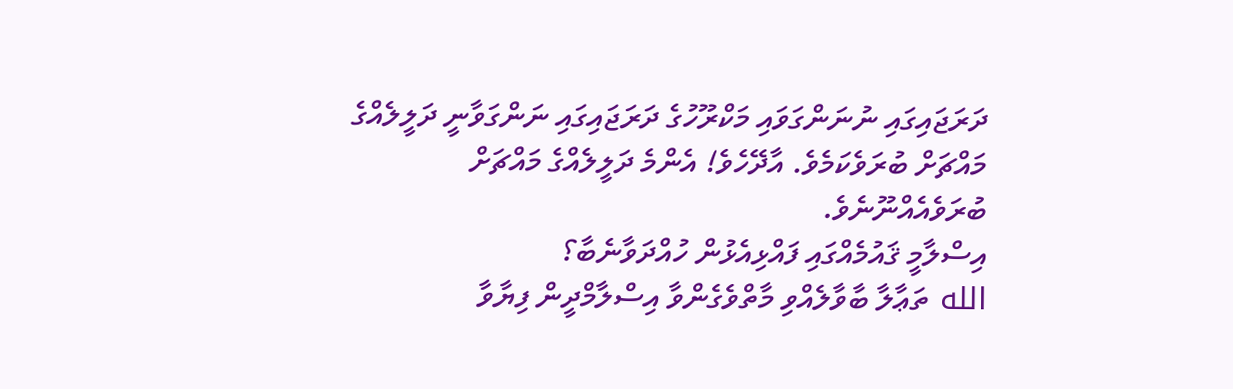ދަރަޖައިގައި ނުނަންގަވައި މަކްރޫހުގެ ދަރަޖައިގައި ނަންގަވާނީ ދަލީލެއްގެ މައްޗަށް ބުރަވެކަމެވެ. އާދޭހެވެ! އެންމެ ދަލީލެއްގެ މައްޗަށް ބުރަވެއެއްނޫނެވެ.
އިސްލާމީ ޤައުމެއްގައި ފައްޅިއެޅުން ހުއްދަވާނެބާ؟
الله ތަޢާލާ ބާވާލެއްވި މާތްވެގެންވާ އިސްލާމްދީން ފިޔާވާ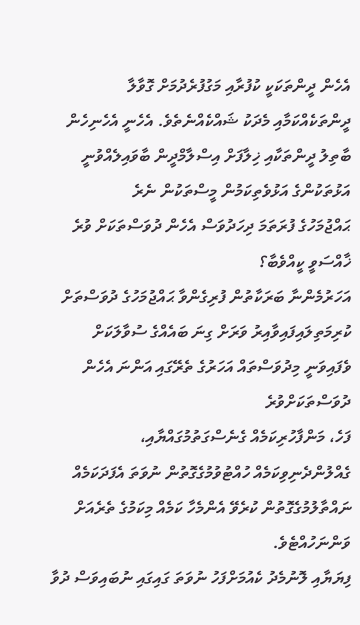އެހެން ދީންތަކަކީ ކުފުރާއި މަގުފުރެދުމަށް ގޮވާލާ ދީންތަކެއްކަމާއި މެދަކު ޝައްކެއްނެތެވެ. އެހެނީ އެހެނިހެން ބާތިލު ދީންތަކާއި ޚިލާފަށް އިސްލާމްދީން ބާވައިލެއްވުނީ އަޅުތަކުންގެ އަޅުވެތިކަމުން މީސްތަކުން ނެރެ
ޙައްޖުމަހުގެ ފުރަތަމަ ދިހަދުވަސް އެހެން ދުވަސްތަކަށް ވުރެ ޚާއްސަވީ ކީއްވެބާ؟
އަހަރުމެންނާ ބަރަކާތުން ފުރިގެންވާ ޙައްޖުމަހުގެ ދުވަސްތަށް ކުރިމަތިލައިފައިވާއިރު ވަރަށް ގިނަ ބައެއްގެ ސުވާލަކަށް ވެފައިވަނީ މިދުވަސްތައް އަހަރުގެ ތެރޭގައި އަންނަ އެހެން ދުވަސްތަކަށްވުރެ
ފަހެ، މަންފާހުރިކަމެއް ގެނެސްގަތުމުގައްޔާއި، ގެއްލުންދެނިވިކަމެއް ހުއްޓުވުމުގެގޮތުން ނުވަތަ އެފަދަކަމެއް ނައްތާލުމުގެގޮތުން ކުރެވޭ އެންމެހާ ކަމެއް މިކަމުގެ ތެރެއަށް ވަންނަހުއްޓެވެ.
ފިޔަޔާއި ލޮނުމެދު ކެއުމަށްފަހު ނުވަތަ ގައިގައި ނުބައިވަސް ދުވާ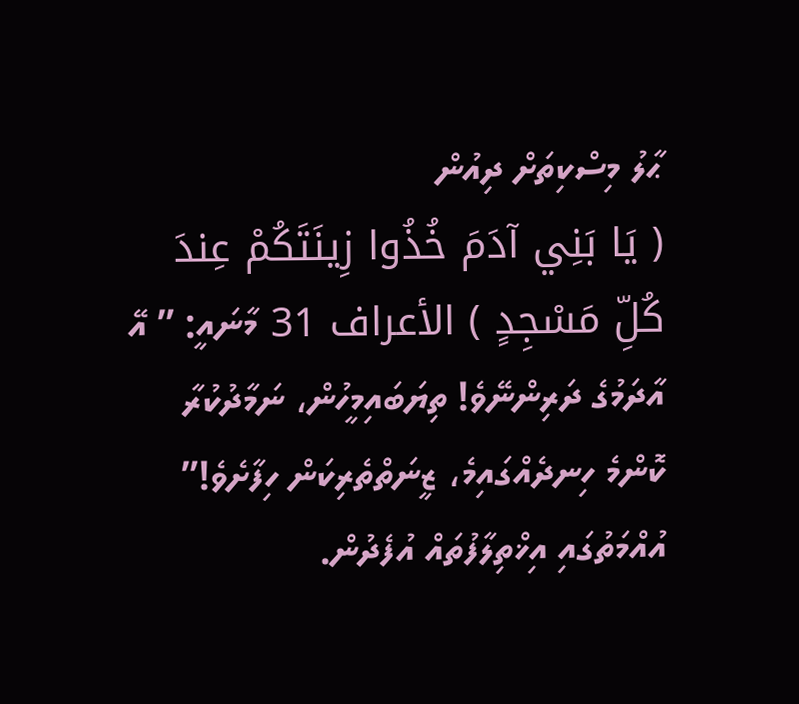ޙާލު މިސްކިތަށް ދިއުން
( يَا بَنِي آدَمَ خُذُوا زِينَتَكُمْ عِندَ كُلِّ مَسْجِدٍ ) الأعراف 31 މާނައީ: ” އޭ އާދަމުގެ ދަރިންނޭވެ! ތިޔަބައިމީހުން، ނަމާދުކުރާ ކޮންމެ ހިނދެއްގައިމެ، ޒީނަތްތެރިކަން ހިފާށެވެ!”
އުއްމަތުގައި އިޚްތިލާފުތައް އުފެދުން.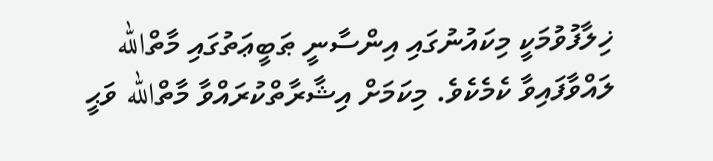ޚިލާފުވުމަކީ މިކައުނުގައި އިންސާނީ ޠަބީޢަތުގައި މާތްالله ލައްވާފައިވާ ކެމެކެވެ. މިކަމަށް އިޝާރާތްކުރައްވާ މާތްالله ވަޙީ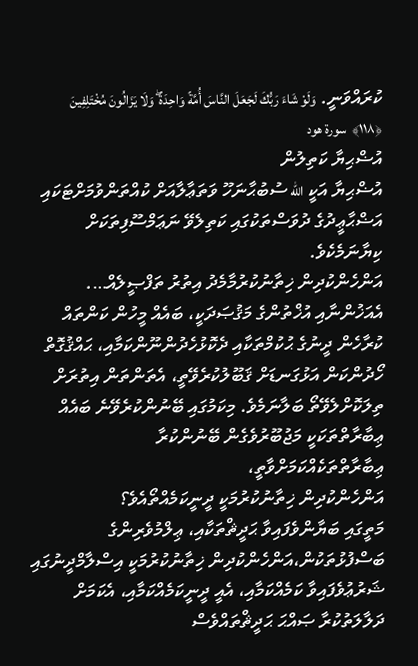ކުރައްވަނީ. وَلَوْ شَاءَ رَ‌بُّكَ لَجَعَلَ النَّاسَ أُمَّةً وَاحِدَةً ۖ وَلَا يَزَالُونَ مُخْتَلِفِينَ ﴿١١٨﴾  سورة هود
އުޟްޙިޔާ ކަތިލުން
އުޟްޙިޔާ އަކީ الله ސުބުޙާނަހޫ ވަތަޢާލާއަށް ކުއްތަންވުމަށްޓަކައި އަޟްޙާޢީދުގެ ދުވަސްތަކުގައި ކަތިލެވޭ ނަޢަމްސޫފިތަކަށް ކިޔާނަމެކެވެ.
އަންހެންކުދިން ޚިތާނުކުރުމާމެދު އިތުރު ތަފްޞީލެއް….
އެއަޚުންނާއި އުޚްތުންގެ މަޤުޞަދަކީ، ބައެއް މީހުން ކަންތައް ކުރާހެން ދީނުގެ ޙުކުމްތަކާއި ދެކޮޅުހެދުންނޫންކަމާއި، ޙައްޤުގޮތް ހޯދުންކަން އަޅުގަނޑަށް ޤަބޫލުކުރެވޭތީ، އެތަންތަން އިތުރަށް ތިލަކޮށްލެވޭތޯ ބަލާނަމެވެ. މިކަމުގައި ބޭނުންކުރެވޭނެ ބައެއް ޢިބާރާތްތަކަކީ މަޖުބޫރުވެގެން ބޭނުންކުރާ ޢިބާރާތްތަކެއްކަމަށްވާތީ،
އަންހެންކުދިން ޚިތާނުކުރުމަކީ ދީނީކަމެއްތޯއެވެ؟
މަތީގައި ބަޔާންވެފައިވާ ޙަދީޘްތަކާއި، ޢިލްމުވެރިންގެ ބަސްފުޅުތަކުން،އަންހެންކުދިން ޚިތާނުކުރުމަކީ އިސްލާމްދީނުގައި ޝަރުޢުވެފައިވާ ކަމެއްކަމާއި، އެއީ ދީނީކަމެއްކަމާއި، އެކަމަށް ދަލާލަތުކުރާ ޞައްޙަ ޙަދީޘްތައްވެސް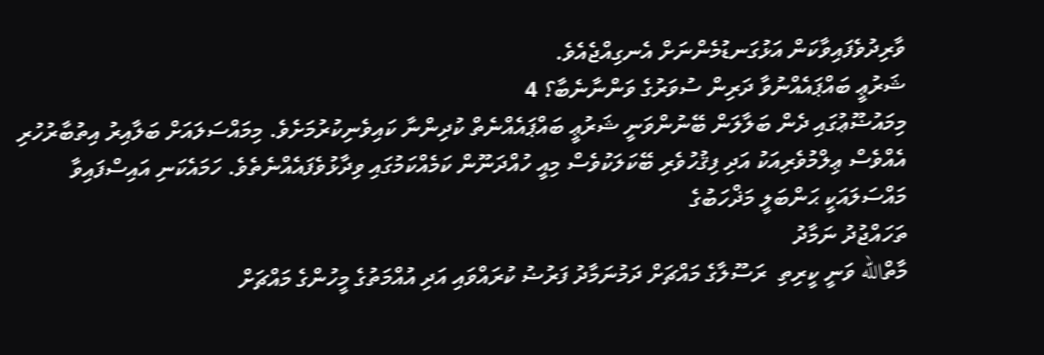ވާރިދުވެފައިވާކަން އަޅުގަނޑުމެންނަށް އެނގިއްޖެއެވެ.
ޝަރުޢީ ބައްޕައެއްނުވާ ދަރިން ސުވަރުގެ ވަންނާނެބާ؟ 4
މިމައުޟޫޢުގައި ދެން ބަލާލަން ބޭނުންވަނީ ޝަރުޢީ ބައްޕައެއްނެތް ކުދިންނާ ކައިވެނިކުރުމަށެވެ. މިމައްސަލައަށް ބަލާއިރު އިތުބާރުހުރި އެއްވެސް ޢިލްމުވެރިއަކު އަދި ފިޤުހުވެރި ބޭކަލަކުވެސް މިއީ ހުއްދަނޫން ކަމެއްކަމުގައި ވިދާޅުވެފައެއްނެތެވެ. ހަމައެކަނި އައިސްފައިވާ މައްސަލައަކީ ޙަންބަލީ މަޛްހަބުގެ
ތަހައްޖުދު ނަމާދު
މާތްالله ވަނީ ކީރިތި  ރަސޫލާގެ މައްޗަށް ދަމުނަމާދު ފަރުޟު ކުރައްވައި އަދި އުއްމަތުގެ މީހުންގެ މައްޗަށް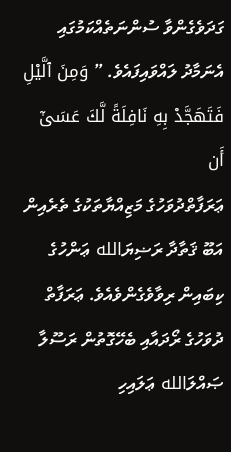ގަދަވެގެންވާ ސުންނަތެއްކަމުގައި އެނަމާދު ލައްވައިފައެވެ. ” وَمِنَ ٱلَّيْلِ فَتَهَجَّدْ بِهِ نَافِلَةً لَّكَ عَسَىٰٓ أَن
ޢަރަފާތްދުވަހުގެ މަޒިއްޔާތަކުގެ ތެރެއިން
އަބޫ ޤަތާދާ ރަޟިޔަالله ޢަންހުގެ ކިބައިން ރިވާވެގެންވެއެވެ. ޢަރަފާތް ދުވަހުގެ ރޯދައާއި ބެހޭގޮތުން ރަސޫލާ ޞައްލަالله ޢަލައިހި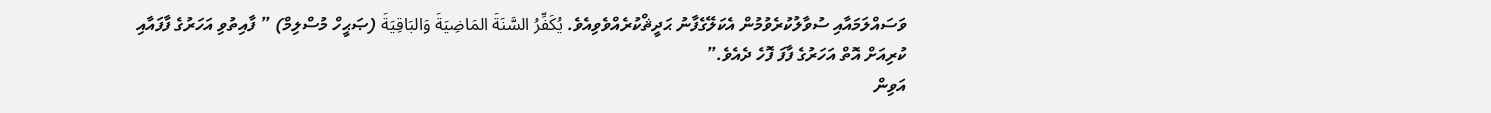ވަސައްލަމައާއި ސުވާލުކުރެވުމުން އެކަލޭގެފާނު ޙަދީޘްކުރެއްވެވިއެވެ. يُكَفِّرُ السَّنَةَ المَاضِيَةَ وَالبَاقِيَةَ (ޞަޙީހް މުސްލިމް) ” ފާއިތުވި އަހަރުގެ ފާފައާއި ކުރިއަށް އޮތް އަހަރުގެ ފާފަ ފޮހެ ދެއެވެ.”
އަވިން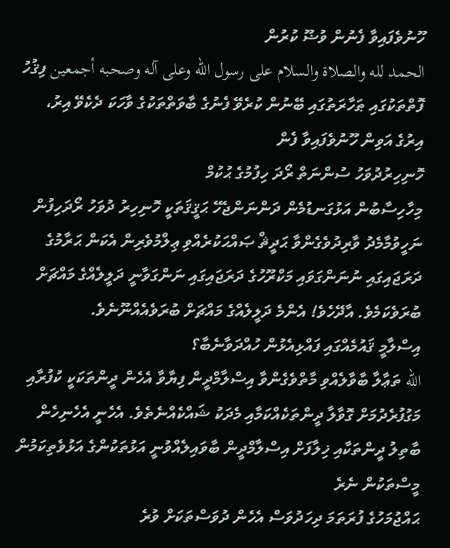ހޫނުވެފައިވާ ފެނުން ވުޟޫ ކުރުން
الحمد لله والصلاة والسلام على رسول الله وعلى آله وصحبه أجمعين ފިޤުހު ފޮތްތަކުގައި ޠަހާރަތުގައި ބޭނުން ކުރެވޭ ފެނުގެ ބާވަތްތަކުގެ ވާހަކަ ދެކެވޭ އިރު، އިރުގެ އަވިން ހޫނުވެފައިވާ ފެން
ހޮނިހިރުދުވަހު ސުންނަތް ރޯދަ ހިފުމުގެ ޙުކުމް
މިހާހިސާބުން އަޅުގަނޑުމެން ދަންނަންޖެހޭ ޙަޤީޤަތަކީ ހޮނިހިރު ދުވަހު ރޯދަހިފުން ނަހީވުމާމެދު ވާރިދުވެގެންވާ ޙަދީޘް ޞައްޙަކުރެއްވި ޢިލްމުވެރިން އެކަން ޙަރާމުގެ ދަރަޖައިގައި ނުނަންގަވައި މަކްރޫހުގެ ދަރަޖައިގައި ނަންގަވާނީ ދަލީލެއްގެ މައްޗަށް ބުރަވެކަމެވެ. އާދޭހެވެ! އެންމެ ދަލީލެއްގެ މައްޗަށް ބުރަވެއެއްނޫނެވެ.
އިސްލާމީ ޤައުމެއްގައި ފައްޅިއެޅުން ހުއްދަވާނެބާ؟
الله ތަޢާލާ ބާވާލެއްވި މާތްވެގެންވާ އިސްލާމްދީން ފިޔާވާ އެހެން ދީންތަކަކީ ކުފުރާއި މަގުފުރެދުމަށް ގޮވާލާ ދީންތަކެއްކަމާއި މެދަކު ޝައްކެއްނެތެވެ. އެހެނީ އެހެނިހެން ބާތިލު ދީންތަކާއި ޚިލާފަށް އިސްލާމްދީން ބާވައިލެއްވުނީ އަޅުތަކުންގެ އަޅުވެތިކަމުން މީސްތަކުން ނެރެ
ޙައްޖުމަހުގެ ފުރަތަމަ ދިހަދުވަސް އެހެން ދުވަސްތަކަށް ވުރެ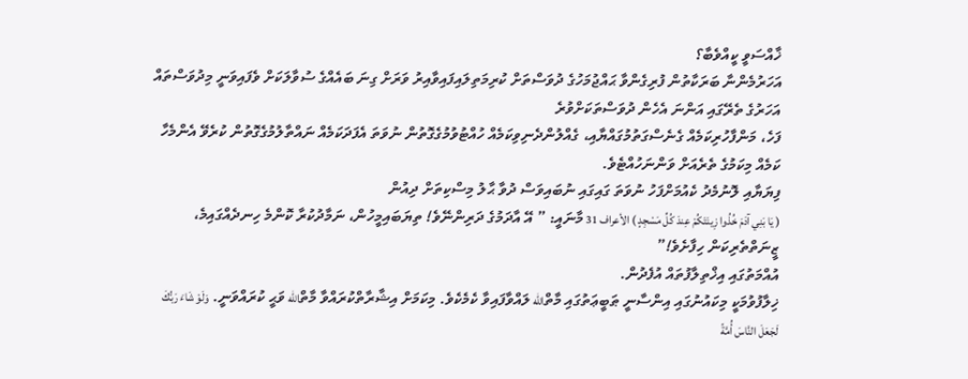ޚާއްސަވީ ކީއްވެބާ؟
އަހަރުމެންނާ ބަރަކާތުން ފުރިގެންވާ ޙައްޖުމަހުގެ ދުވަސްތަށް ކުރިމަތިލައިފައިވާއިރު ވަރަށް ގިނަ ބައެއްގެ ސުވާލަކަށް ވެފައިވަނީ މިދުވަސްތައް އަހަރުގެ ތެރޭގައި އަންނަ އެހެން ދުވަސްތަކަށްވުރެ
ފަހެ، މަންފާހުރިކަމެއް ގެނެސްގަތުމުގައްޔާއި، ގެއްލުންދެނިވިކަމެއް ހުއްޓުވުމުގެގޮތުން ނުވަތަ އެފަދަކަމެއް ނައްތާލުމުގެގޮތުން ކުރެވޭ އެންމެހާ ކަމެއް މިކަމުގެ ތެރެއަށް ވަންނަހުއްޓެވެ.
ފިޔަޔާއި ލޮނުމެދު ކެއުމަށްފަހު ނުވަތަ ގައިގައި ނުބައިވަސް ދުވާ ޙާލު މިސްކިތަށް ދިއުން
( يَا بَنِي آدَمَ خُذُوا زِينَتَكُمْ عِندَ كُلِّ مَسْجِدٍ ) الأعراف 31 މާނައީ: ” އޭ އާދަމުގެ ދަރިންނޭވެ! ތިޔަބައިމީހުން، ނަމާދުކުރާ ކޮންމެ ހިނދެއްގައިމެ، ޒީނަތްތެރިކަން ހިފާށެވެ!”
އުއްމަތުގައި އިޚްތިލާފުތައް އުފެދުން.
ޚިލާފުވުމަކީ މިކައުނުގައި އިންސާނީ ޠަބީޢަތުގައި މާތްالله ލައްވާފައިވާ ކެމެކެވެ. މިކަމަށް އިޝާރާތްކުރައްވާ މާތްالله ވަޙީ ކުރައްވަނީ. وَلَوْ شَاءَ رَ‌بُّكَ لَجَعَلَ النَّاسَ أُمَّةً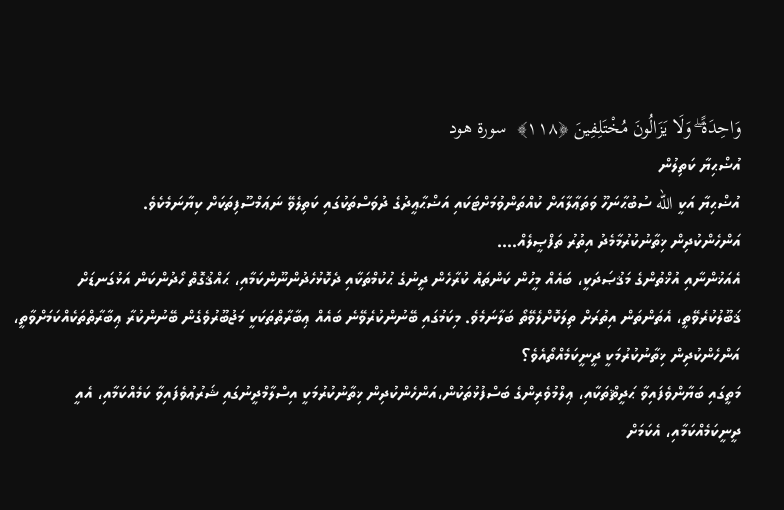وَاحِدَةً ۖ وَلَا يَزَالُونَ مُخْتَلِفِينَ ﴿١١٨﴾  سورة هود
އުޟްޙިޔާ ކަތިލުން
އުޟްޙިޔާ އަކީ الله ސުބުޙާނަހޫ ވަތަޢާލާއަށް ކުއްތަންވުމަށްޓަކައި އަޟްޙާޢީދުގެ ދުވަސްތަކުގައި ކަތިލެވޭ ނަޢަމްސޫފިތަކަށް ކިޔާނަމެކެވެ.
އަންހެންކުދިން ޚިތާނުކުރުމާމެދު އިތުރު ތަފްޞީލެއް….
އެއަޚުންނާއި އުޚްތުންގެ މަޤުޞަދަކީ، ބައެއް މީހުން ކަންތައް ކުރާހެން ދީނުގެ ޙުކުމްތަކާއި ދެކޮޅުހެދުންނޫންކަމާއި، ޙައްޤުގޮތް ހޯދުންކަން އަޅުގަނޑަށް ޤަބޫލުކުރެވޭތީ، އެތަންތަން އިތުރަށް ތިލަކޮށްލެވޭތޯ ބަލާނަމެވެ. މިކަމުގައި ބޭނުންކުރެވޭނެ ބައެއް ޢިބާރާތްތަކަކީ މަޖުބޫރުވެގެން ބޭނުންކުރާ ޢިބާރާތްތަކެއްކަމަށްވާތީ،
އަންހެންކުދިން ޚިތާނުކުރުމަކީ ދީނީކަމެއްތޯއެވެ؟
މަތީގައި ބަޔާންވެފައިވާ ޙަދީޘްތަކާއި، ޢިލްމުވެރިންގެ ބަސްފުޅުތަކުން،އަންހެންކުދިން ޚިތާނުކުރުމަކީ އިސްލާމްދީނުގައި ޝަރުޢުވެފައިވާ ކަމެއްކަމާއި، އެއީ ދީނީކަމެއްކަމާއި، އެކަމަށް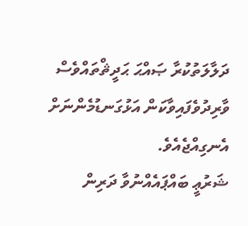ދަލާލަތުކުރާ ޞައްޙަ ޙަދީޘްތައްވެސް ވާރިދުވެފައިވާކަން އަޅުގަނޑުމެންނަށް އެނގިއްޖެއެވެ.
ޝަރުޢީ ބައްޕައެއްނުވާ ދަރިން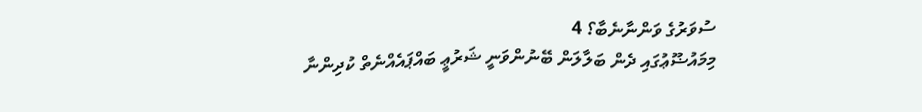ސުވަރުގެ ވަންނާނެބާ؟ 4
މިމައުޟޫޢުގައި ދެން ބަލާލަން ބޭނުންވަނީ ޝަރުޢީ ބައްޕައެއްނެތް ކުދިންނާ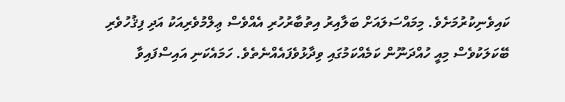ކައިވެނިކުރުމަށެވެ. މިމައްސަލައަށް ބަލާއިރު އިތުބާރުހުރި އެއްވެސް ޢިލްމުވެރިއަކު އަދި ފިޤުހުވެރި ބޭކަލަކުވެސް މިއީ ހުއްދަނޫން ކަމެއްކަމުގައި ވިދާޅުވެފައެއްނެތެވެ. ހަމައެކަނި އައިސްފައިވާ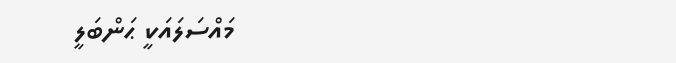މައްސަލައަކީ ޙަންބަލީ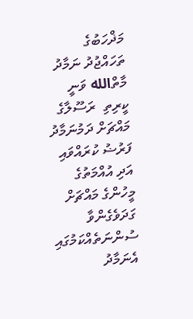މަޛްހަބުގެ
ތަހައްޖުދު ނަމާދު
މާތްالله ވަނީ ކީރިތި  ރަސޫލާގެ މައްޗަށް ދަމުނަމާދު ފަރުޟު ކުރައްވައި އަދި އުއްމަތުގެ މީހުންގެ މައްޗަށް ގަދަވެގެންވާ ސުންނަތެއްކަމުގައި އެނަމާދު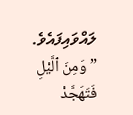ލައްވައިފައެވެ. ” وَمِنَ ٱلَّيْلِ فَتَهَجَّدْ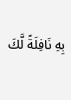بِهِ نَافِلَةً لَّكَ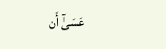عَسَىٰٓ أَن